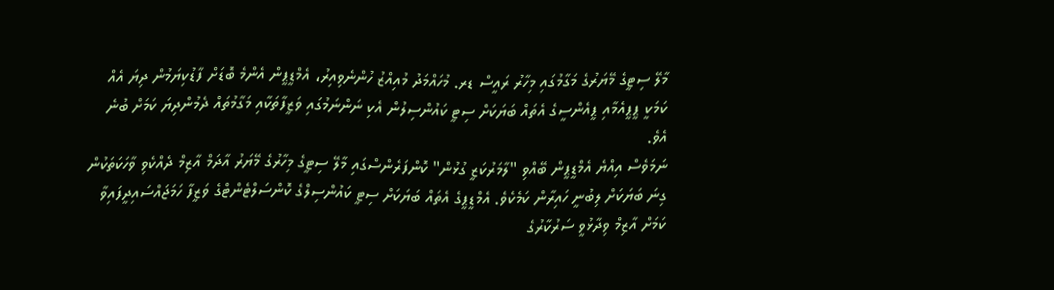މާލޭ ސިޓީގެ މޭޔަރުގެ މަގާމުގައި މިހާރު ރައީސް ޑރ. މުހައްމަދު މުއިއްޒު ހުންނެވިއިރު، އެމްޑީޕީން އެންމެ ބޮޑަށް ފާޑުކިޔަމުން ދިޔަ އެއް ކަމަކީ ޕީޕީއެމާއި ޕީއެންސީގެ އެތައް ބަޔަކަށް ސިޓީ ކައުންސިލުން އެކި ނަންނަމުގައި ވަޒީފާތަކާއި މަގާމުތައް ދެމުންދިޔަ ކަމަށް ބުނެ އެވެ.
ނަމަވެސް އިއްޔެ އެމްޑީޕީން ބޭއްވި "ލާމަރުކަޒީ ގުޅުން" ކޮންފަރެންސްގައި މާލޭ ސިޓީގެ މިހާރުގެ މޭޔަރު އާދަމް އާޒިމް ދެއްކެވި ވާހަކަތަކުން ގިނަ ބަޔަކަށް ލިބުނީ ހައިރާން ކަމެކެވެ. އެމްޑީޕީގެ އެތައް ބަޔަކަށް ސިޓީ ކައުންސިލްގެ ކޮންސަލްޓެންޓްގެ ވަޒީފާ ހަމަޖައްސައިދީފައިވާ ކަމަށް އާޒިމް ވިދާޅުވީ ސަރުކާރުގެ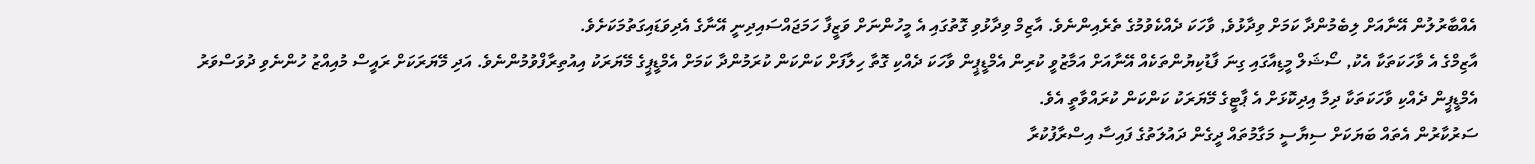އެއްބާރުލުން އޭނާއަށް ލިބެމުންދާ ކަމަށް ވިދާޅުވެ, ވާހަކަ ދެއްކެވުމުގެ ތެރެއިންނެވެ. އާޒިމް ވިދާޅުވި ގޮތުގައި އެ މީހުންނަށް ވަޒީފާ ހަމަޖައްސައިދިނީ އޭނާގެ އެދިވަޑައިގަތުމަކަށެވެ.
އާޒިމްގެ އެ ވާހަކަތަކާ އެކު, ސޯޝަލް މީޑިއާގައި ގިނަ ފާޑުކިޔުންތަކެއް އޭނާއަށް އަމާޒުވީ ކުރިން އެމްޑީޕީން ވާހަކަ ދެއްކި ގޮތާ ހިލާފަށް ކަންކަން ކުރަމުންދާ ކަމަށް އެމްޑީޕީގެ މޭޔަރަކު އިއުތިރާފްވުމުންނެވެ. އަދި މޭޔަރަކަށް ރައީސް މުއިއްޒު ހުންނެވި ދުވަސްވަރު އެމްޑީޕީން ދެއްކި ވާހަކަތަކާ ދިމާ އިދިކޮޅަށް އެ ޕާޓީގެ މޭޔަރަކު ކަންކަން ކުރައްވާތީ އެވެ.
ސަރުކާރުން އެތައް ބަޔަކަށް ސިޔާސީ މަގާމުތައް ދީގެން ދައުލަތުގެ ފައިސާ އިސްރާފުކުރާ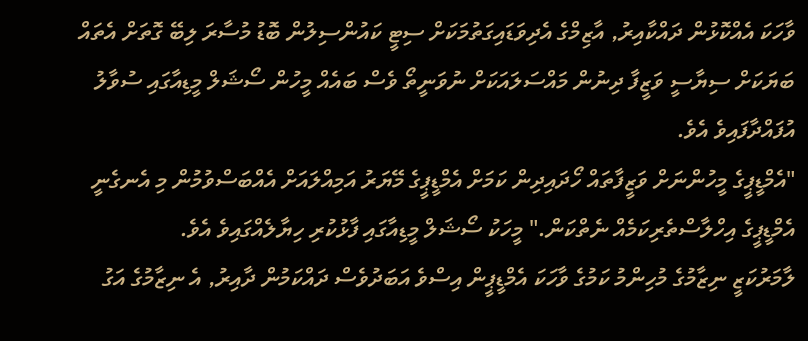ވާހަކަ އެއްކޮޅުން ދައްކާއިރު, އާޒިމްގެ އެދިވަޑައިގަތުމަކަށް ސިޓީ ކައުންސިލުން ބޮޑު މުސާރަ ލިބޭ ގޮތަށް އެތައް ބަޔަކަށް ސިޔާސީ ވަޒީފާ ދިނުން މައްސަލައަކަށް ނުވަނީތޯ ވެސް ބައެއް މީހުން ސޯޝަލް މީޑިއާގައި ސުވާލު އުފައްދާފައިވެ އެވެ.
"އެމްޑީޕީގެ މީހުންނަށް ވަޒީފާތައް ހޯދައިދިން ކަމަށް އެމްޑީޕީގެ މޭޔަރު އަމިއްލައަށް އެއްބަސްވުމުން މި އެނގެނީ އެމްޑީޕީގެ އިހްލާސްތެރިކަމެއް ނެތްކަން." މީހަކު ސޯޝަލް މީޑިއާގައި ފާޅުކުރި ހިޔާލެއްގައިވެ އެވެ.
ލާމަރުކަޒީ ނިޒާމުގެ މުހިންމު ކަމުގެ ވާހަކަ އެމްޑީޕީން އިސްވެ އަބަދުވެސް ދައްކަމުން ދާއިރު, އެ ނިޒާމުގެ އަގު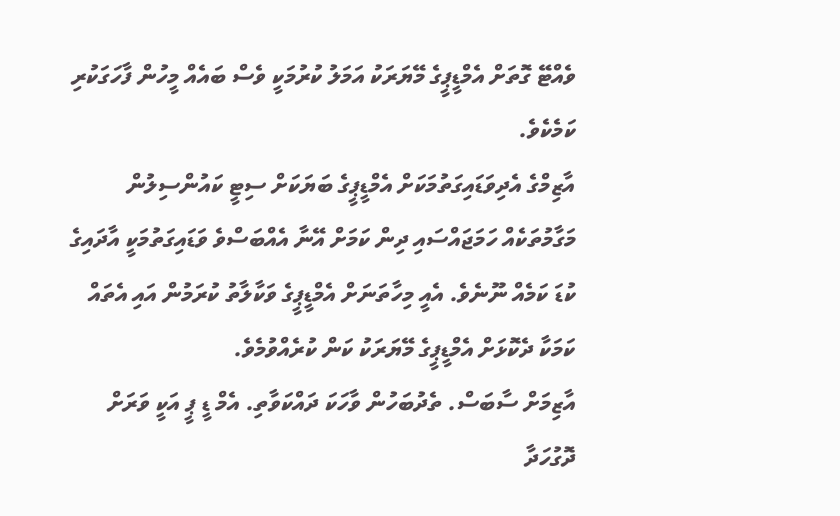ވެއްޓޭ ގޮތަށް އެމްޑީޕީގެ މޭޔަރަކު އަމަލު ކުރުމަކީ ވެސް ބައެއް މީހުން ފާހަގަކުރި ކަމެކެވެ.
އާޒިމްގެ އެދިވަޑައިގަތުމަކަށް އެމްޑީޕީގެ ބަޔަކަށް ސިޓީ ކައުންސިލުން މަގާމުތަކެއް ހަމަޖައްސައި ދިން ކަމަށް އޭނާ އެއްބަސްވެ ވަޑައިގަތުމަކީ އާދައިގެ ކުޑަ ކަމެއް ނޫނެވެ. އެއީ މިހާތަނަށް އެމްޑީޕީގެ ވަކާލާތު ކުރަމުން އައި އެތައް ކަމަކާ ދެކޮޅަށް އެމްޑީޕީގެ މޭޔަރަކު ކަން ކުރެއްވުމެވެ.
އާޒިމަށް ސާބަސް. ތެދުބަހުން ވާހަކަ ދައްކަވާތި. އެމް ޑީ ޕީ އަކީ ވަރަށް ދޮގުހަދާ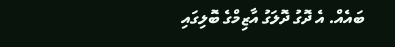ބައެއް. އެ ދޮގު ދޮލަގު އާޒިމްގެ ބޮލިގައި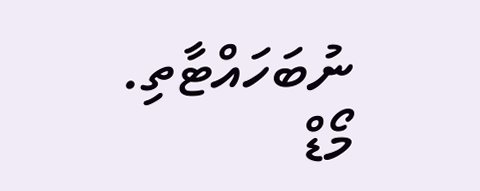ނުބަހައްޓާތި.
މޯޑް